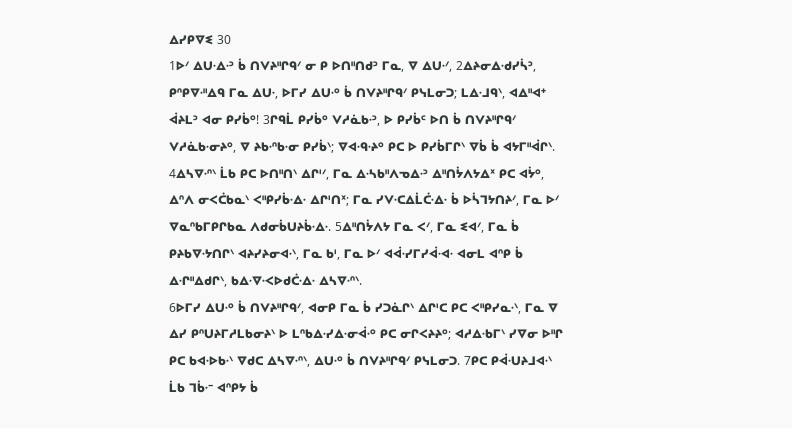ᐃᓯᑭᐁᓬ 30
1ᐅᐟ ᐃᑌᐧᐃᐧᐣ ᑳ ᑎᐯᔨᐦᒋᑫᐟ ᓂ ᑭ ᐅᑎᐦᑎᑯᐣ ᒥᓇ, ᐁ ᐃᑌᐧᐟ, 2ᐃᔨᓂᐃᐧᑯᓯᓵᐣ, ᑭᐢᑭᐁᐧᐦᐃᑫ ᒥᓇ ᐃᑌᐧ, ᐅᒥᓯ ᐃᑌᐧᐤ ᑳ ᑎᐯᔨᐦᒋᑫᐟ ᑭᓭᒪᓂᑐ; ᒪᐃᐧᒧᑫᐠ, ᐊᐃᐦᐊᐩ ᐋᔨᒪᐣ ᐊᓂ ᑭᓯᑳᐤ! 3ᒋᑫᒫ ᑭᓯᑳᐤ ᐯᓱᓈᑲᐧᐣ, ᐅ ᑭᓯᑳᒼ ᐅᑎ ᑳ ᑎᐯᔨᐦᒋᑫᐟ ᐯᓱᓈᑲᐧᓂᔨᐤ, ᐁ ᔨᑲᐧᐢᑲᐧᓂ ᑭᓯᑳᐠ; ᐁᐊᐧᑫᐧᔨᐤ ᑭᑕ ᐅ ᑭᓯᑳᒥᒋᐠ ᐁᑳ ᑳ ᐊᔭᒥᐦᐋᒋᐠ. 4ᐃᓴᐁᐧᐢᐠ ᒫᑲ ᑭᑕ ᐅᑎᐦᑎᐠ ᐃᒋᑊᐟ, ᒥᓇ ᐃᐧᓴᑲᐦᐱᓀᐃᐧᐣ ᐃᐦᑎᔮᐱᔭᐃᕽ ᑭᑕ ᐊᔮᐤ, ᐃᐢᐱ ᓂᐸᑖᑲᓇᐠ ᐸᐦᑭᓯᑳᐧᐃᐧ ᐃᒋᑊᑎᕽ; ᒥᓇ ᓯᐯᐧᑕᐃᒫᑖᐧᐃᐧ ᑳ ᐅᓵᒣᔭᑎᔨᐟ, ᒥᓇ ᐅᐟ ᐁᓇᐢᑲᒥᑭᒋᑲᓇ ᐱᑯᓂᑳᑌᔨᑳᐧᐃᐧ. 5ᐃᐦᑎᔮᐱᔭ ᒥᓇ ᐸᐟ, ᒥᓇ ᓬᐊᐟ, ᒥᓇ ᑳ ᑭᔨᑲᐁᐧᔭᑎᒋᐠ ᐊᔨᓯᔨᓂᐊᐧᐠ, ᒥᓇ ᑲᑊ, ᒥᓇ ᐅᐟ ᐊᐋᐧᓯᒥᓯᐋᐧᐊᐧ ᐊᓂᒪ ᐊᐢᑭ ᑳ ᐃᐧᒋᐦᐃᑯᒋᐠ, ᑲᐃᐧᐁᐧᐸᐅᑯᑖᐧᐃᐧ ᐃᓴᐁᐧᐢᐠ.
6ᐅᒥᓯ ᐃᑌᐧᐤ ᑳ ᑎᐯᔨᐦᒋᑫᐟ, ᐊᓂᑭ ᒥᓇ ᑳ ᓯᑐᓈᒋᐠ ᐃᒋᑊᑕ ᑭᑕ ᐸᐦᑭᓯᓇᐧᐠ, ᒥᓇ ᐁ ᐃᓯ ᑭᐢᑌᔨᒥᓱᒪᑲᓂᔨᐠ ᐅ ᒪᐢᑲᐃᐧᓯᐃᐧᓂᐋᐧᐤ ᑭᑕ ᓂᒋᐸᔨᔨᐤ; ᐊᓱᐃᐧᑲᒥᐠ ᓯᐁᓂ ᐅᐦᒋ ᑭᑕ ᑲᐊᐧᐅᑲᐧᐠ ᐁᑯᑕ ᐃᓴᐁᐧᐢᐠ, ᐃᑌᐧᐤ ᑳ ᑎᐯᔨᐦᒋᑫᐟ ᑭᓭᒪᓂᑐ. 7ᑭᑕ ᑭᐋᐧᑌᔨᒧᐊᐧᐠ ᒫᑲ ᒣᑳᐧᐨ ᐊᐢᑭᔭ ᑳ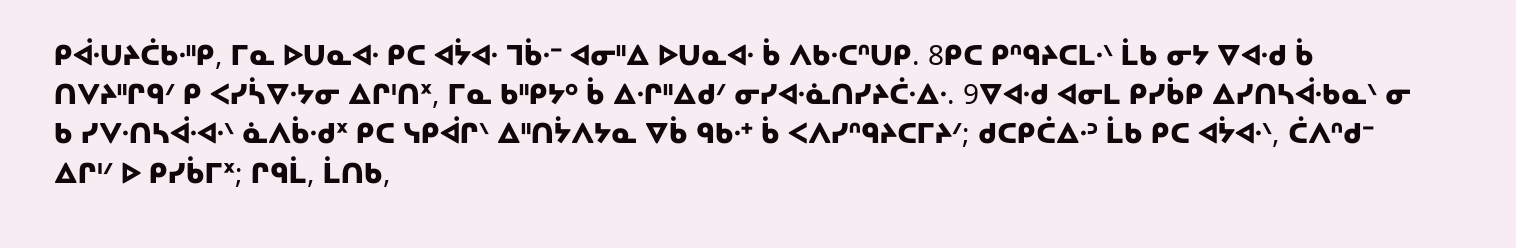ᑭᐋᐧᑌᔨᑖᑲᐧᐦᑭ, ᒥᓇ ᐅᑌᓇᐊᐧ ᑭᑕ ᐊᔮᐊᐧ ᒣᑳᐧᐨ ᐊᓂᐦᐃ ᐅᑌᓇᐊᐧ ᑳ ᐱᑲᐧᑕᐢᑌᑭ. 8ᑭᑕ ᑭᐢᑫᔨᑕᒪᐧᐠ ᒫᑲ ᓂᔭ ᐁᐊᐧᑯ ᑳ ᑎᐯᔨᐦᒋᑫᐟ ᑭ ᐸᓯᓵᐁᐧᔭᓂ ᐃᒋᑊᑎᕽ, ᒥᓇ ᑲᐦᑭᔭᐤ ᑳ ᐃᐧᒋᐦᐃᑯᐟ ᓂᓯᐊᐧᓈᑎᓯᔨᑖᐧᐃᐧ. 9ᐁᐊᐧᑯ ᐊᓂᒪ ᑭᓯᑳᑭ ᐃᓯᑎᓴᐋᐧᑲᓇᐠ ᓂ ᑲ ᓯᐯᐧᑎᓴᐋᐧᐊᐧᐠ ᓈᐱᑳᐧᑯᕽ ᑭᑕ ᓭᑭᐋᒋᐠ ᐃᐦᑎᔮᐱᔭᓇ ᐁᑳ ᑫᑲᐧᐩ ᑳ ᐸᐱᓯᐢᑫᔨᑕᒥᔨᐟ; ᑯᑕᑭᑖᐃᐧᐣ ᒫᑲ ᑭᑕ ᐊᔮᐊᐧᐠ, ᑖᐱᐢᑯᐨ ᐃᒋᑊᐟ ᐅ ᑭᓯᑳᒥᕽ; ᒋᑫᒫ, ᒫᑎᑲ,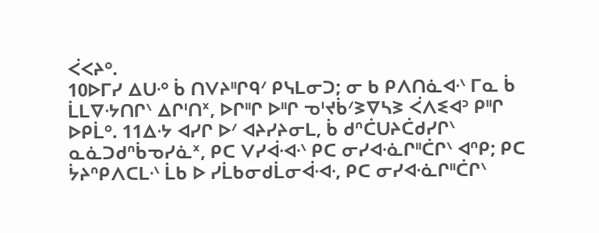ᐹᐸᔨᐤ.
10ᐅᒥᓯ ᐃᑌᐧᐤ ᑳ ᑎᐯᔨᐦᒋᑫᐟ ᑭᓭᒪᓂᑐ; ᓂ ᑲ ᑭᐱᑎᓈᐊᐧᐠ ᒥᓇ ᑳ ᒫᒪᐁᐧᔭᑎᒋᐠ ᐃᒋᑊᑎᕽ, ᐅᒋᐦᒋ ᐅᐦᒋ ᓀᑊᔪᑳᐟᕒᐁᓴᕒ ᐹᐱᓬᐊᐣ ᑭᐦᒋ ᐅᑭᒫᐤ. 11ᐃᐧᔭ ᐊᓯᒋ ᐅᐟ ᐊᔨᓯᔨᓂᒪ, ᑳ ᑯᐢᑖᑌᔨᑖᑯᓯᒋᐠ ᓇᓈᑐᑯᐢᑳᓀᓯᓈᕽ, ᑭᑕ ᐯᓯᐋᐧᐊᐧᐠ ᑭᑕ ᓂᓯᐊᐧᓈᒋᐦᑖᒋᐠ ᐊᐢᑭ; ᑭᑕ ᔮᔨᐢᑭᐱᑕᒪᐧᐠ ᒫᑲ ᐅ ᓯᒫᑲᓂᑯᒫᓂᐋᐧᐊᐧ, ᑭᑕ ᓂᓯᐊᐧᓈᒋᐦᑖᒋᐠ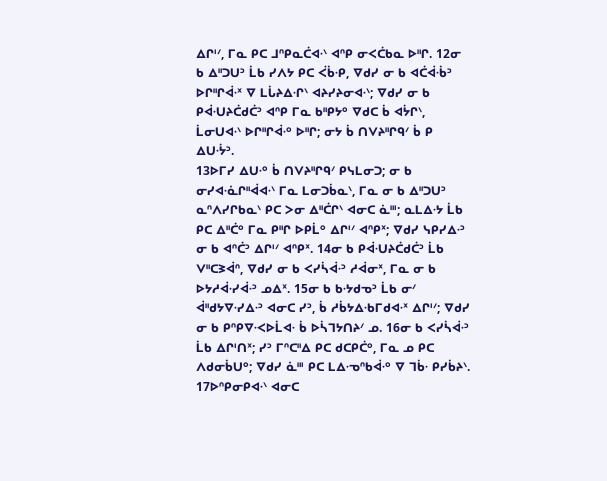ᐃᒋᑊᐟ, ᒥᓇ ᑭᑕ ᒧᐢᑭᓇᑖᐊᐧᐠ ᐊᐢᑭ ᓂᐸᑖᑲᓇ ᐅᐦᒋ. 12ᓂ ᑲ ᐃᐦᑐᑌᐣ ᒫᑲ ᓯᐱᔭ ᑭᑕ ᐹᑳᐧᑭ, ᐁᑯᓯ ᓂ ᑲ ᐊᑖᐋᐧᑳᐣ ᐅᒋᐦᒋᐋᐧᕽ ᐁ ᒪᒑᔨᐃᐧᒋᐠ ᐊᔨᓯᔨᓂᐊᐧᐠ; ᐁᑯᓯ ᓂ ᑲ ᑭᐋᐧᑌᔨᑖᑯᑖᐣ ᐊᐢᑭ ᒥᓇ ᑲᐦᑭᔭᐤ ᐁᑯᑕ ᑳ ᐊᔮᒋᐠ, ᒫᓂᑌᐊᐧᐠ ᐅᒋᐦᒋᐋᐧᐤ ᐅᐦᒋ; ᓂᔭ ᑳ ᑎᐯᔨᐦᒋᑫᐟ ᑳ ᑭ ᐃᑌᐧᔮᐣ.
13ᐅᒥᓯ ᐃᑌᐧᐤ ᑳ ᑎᐯᔨᐦᒋᑫᐟ ᑭᓭᒪᓂᑐ; ᓂ ᑲ ᓂᓯᐊᐧᓈᒋᐦᐋᐊᐧᐠ ᒥᓇ ᒪᓂᑐᑳᓇᐠ, ᒥᓇ ᓂ ᑲ ᐃᐦᑐᑌᐣ ᓇᐢᐱᓯᒋᑲᓇᐠ ᑭᑕ ᐳᓂ ᐃᐦᑖᒋᐠ ᐊᓂᑕ ᓈᐦᑊ; ᓇᒪᐃᐧᔭ ᒫᑲ ᑭᑕ ᐃᐦᑖᐤ ᒥᓇ ᑭᐦᒋ ᐅᑭᒫᐤ ᐃᒋᑊᐟ ᐊᐢᑭᕽ; ᐁᑯᓯ ᓭᑭᓯᐃᐧᐣ ᓂ ᑲ ᐊᐢᑖᐣ ᐃᒋᑊᐟ ᐊᐢᑭᕽ. 14ᓂ ᑲ ᑭᐋᐧᑌᔨᑖᑯᑖᐣ ᒫᑲ ᐯᐦᑕᕒᐋᐢ, ᐁᑯᓯ ᓂ ᑲ ᐸᓯᓵᐋᐧᐣ ᓱᐋᓂᕽ, ᒥᓇ ᓂ ᑲ ᐅᔭᓱᐋᐧᓯᐋᐧᐣ ᓄᐃᕽ. 15ᓂ ᑲ ᑲᐧᔭᑯᓀᐣ ᒫᑲ ᓂᐟ ᐋᐦᑯᔭᐁᐧᓯᐃᐧᐣ ᐊᓂᑕ ᓯᐣ, ᑳ ᓱᑳᔭᐃᐧᑲᒥᑯᐊᐧᕽ ᐃᒋᑊᐟ; ᐁᑯᓯ ᓂ ᑲ ᑭᐢᑭᐁᐧᐸᐅᒫᐊᐧ ᑳ ᐅᓵᒣᔭᑎᔨᐟ ᓄ. 16ᓂ ᑲ ᐸᓯᓵᐋᐧᐣ ᒫᑲ ᐃᒋᑊᑎᕽ; ᓯᐣ ᒥᐢᑕᐦᐃ ᑭᑕ ᑯᑕᑭᑖᐤ, ᒥᓇ ᓄ ᑭᑕ ᐱᑯᓂᑳᑌᐤ; ᐁᑯᓯ ᓈᐦᑊ ᑭᑕ ᒪᐃᐧᓀᐢᑲᐋᐧᐤ ᐁ ᒣᑳᐧ ᑭᓯᑳᔨᐠ. 17ᐅᐢᑭᓂᑭᐊᐧᐠ ᐊᓂᑕ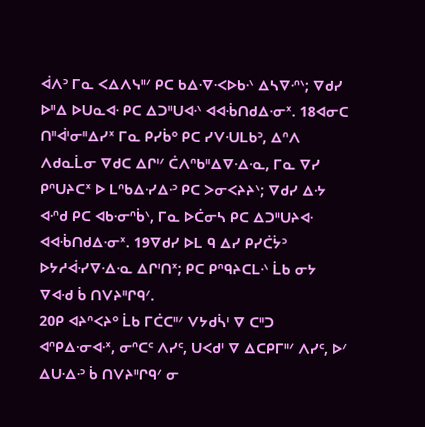ᐋᐱᐣ ᒥᓇ ᐸᐃᐱᓭᐦᐟ ᑭᑕ ᑲᐃᐧᐁᐧᐸᐅᑲᐧᐠ ᐃᓴᐁᐧᐢᐠ; ᐁᑯᓯ ᐅᐦᐃ ᐅᑌᓇᐊᐧ ᑭᑕ ᐃᑐᐦᑌᐊᐧᐠ ᐊᐊᐧᑳᑎᑯᐃᐧᓂᕽ. 18ᐊᓂᑕ ᑎᐦᐋᑊᓂᐦᐃᓯᕽ ᒥᓇ ᑭᓯᑳᐤ ᑭᑕ ᓯᐯᐧᑌᒪᑲᐣ, ᐃᐢᐱ ᐱᑯᓇᒫᓂ ᐁᑯᑕ ᐃᒋᑊᐟ ᑖᐱᐢᑲᐦᐃᐁᐧᐃᐧᓇ, ᒥᓇ ᐁᓯ ᑭᐢᑌᔨᑕᕽ ᐅ ᒪᐢᑲᐃᐧᓯᐃᐧᐣ ᑭᑕ ᐳᓂᐸᔨᔨᐠ; ᐁᑯᓯ ᐃᐧᔭ ᐊᐧᐢᑯ ᑭᑕ ᐊᑲᐧᓂᐢᑳᐠ, ᒥᓇ ᐅᑖᓂᓴ ᑭᑕ ᐃᑐᐦᑌᔨᐊᐧ ᐊᐊᐧᑳᑎᑯᐃᐧᓂᕽ. 19ᐁᑯᓯ ᐅᒪ ᑫ ᐃᓯ ᑭᓯᑖᔮᐣ ᐅᔭᓱᐋᐧᓯᐁᐧᐃᐧᓇ ᐃᒋᑊᑎᕽ; ᑭᑕ ᑭᐢᑫᔨᑕᒪᐧᐠ ᒫᑲ ᓂᔭ ᐁᐊᐧᑯ ᑳ ᑎᐯᔨᐦᒋᑫᐟ.
20ᑭ ᐊᔨᐢᐸᔨᐤ ᒫᑲ ᒥᑖᑕᐦᐟ ᐯᔭᑯᓵᑊ ᐁ ᑕᐦᑐ ᐊᐢᑭᐃᐧᓂᐊᐧᕽ, ᓂᐢᑕᒼ ᐱᓯᒼ, ᑌᐸᑯᑊ ᐁ ᐃᑕᑭᒥᐦᐟ ᐱᓯᒼ, ᐅᐟ ᐃᑌᐧᐃᐧᐣ ᑳ ᑎᐯᔨᐦᒋᑫᐟ ᓂ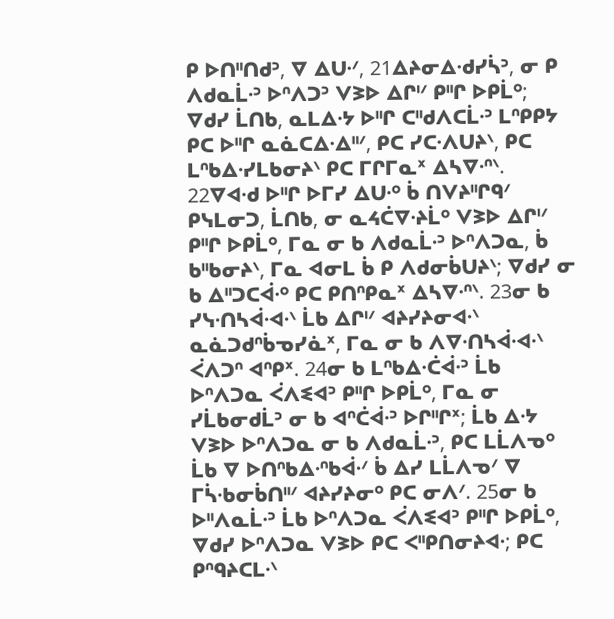ᑭ ᐅᑎᐦᑎᑯᐣ, ᐁ ᐃᑌᐧᐟ, 21ᐃᔨᓂᐃᐧᑯᓯᓵᐣ, ᓂ ᑭ ᐱᑯᓇᒫᐧᐣ ᐅᐢᐱᑐᐣ ᐯᕒᐅ ᐃᒋᑊᐟ ᑭᐦᒋ ᐅᑭᒫᐤ; ᐁᑯᓯ ᒫᑎᑲ, ᓇᒪᐃᐧᔭ ᐅᐦᒋ ᑕᐦᑯᐱᑕᒫᐧᐣ ᒪᐢᑭᑭᔭ ᑭᑕ ᐅᐦᒋ ᓇᓈᑕᐃᐧᐃᐦᐟ, ᑭᑕ ᓯᑕᐧᐱᑌᔨᐠ, ᑭᑕ ᒪᐢᑲᐃᐧᓯᒪᑲᓂᔨᐠ ᑭᑕ ᒥᒋᒥᓇᕽ ᐃᓴᐁᐧᐢᐠ. 22ᐁᐊᐧᑯ ᐅᐦᒋ ᐅᒥᓯ ᐃᑌᐧᐤ ᑳ ᑎᐯᔨᐦᒋᑫᐟ ᑭᓭᒪᓂᑐ, ᒫᑎᑲ, ᓂ ᓇᔦᑖᐁᐧᔨᒫᐤ ᐯᕒᐅ ᐃᒋᑊᐟ ᑭᐦᒋ ᐅᑭᒫᐤ, ᒥᓇ ᓂ ᑲ ᐱᑯᓇᒫᐧᐣ ᐅᐢᐱᑐᓇ, ᑳ ᑲᐦᑲᓂᔨᐠ, ᒥᓇ ᐊᓂᒪ ᑳ ᑭ ᐱᑯᓂᑳᑌᔨᐠ; ᐁᑯᓯ ᓂ ᑲ ᐃᐦᑐᑕᐋᐧᐤ ᑭᑕ ᑭᑎᐢᑭᓇᕽ ᐃᓴᐁᐧᐢᐠ. 23ᓂ ᑲ ᓯᓭᐧᑎᓴᐋᐧᐊᐧᐠ ᒫᑲ ᐃᒋᑊᐟ ᐊᔨᓯᔨᓂᐊᐧᐠ ᓇᓈᑐᑯᐢᑳᓀᓯᓈᕽ, ᒥᓇ ᓂ ᑲ ᐱᐁᐧᑎᓴᐋᐧᐊᐧᐠ ᐹᐱᑐᐢ ᐊᐢᑭᕽ. 24ᓂ ᑲ ᒪᐢᑲᐃᐧᑖᐋᐧᐣ ᒫᑲ ᐅᐢᐱᑐᓇ ᐹᐱᓬᐊᐣ ᑭᐦᒋ ᐅᑭᒫᐤ, ᒥᓇ ᓂ ᓯᒫᑲᓂᑯᒫᐣ ᓂ ᑲ ᐊᐢᑖᐋᐧᐣ ᐅᒋᐦᒋᕽ; ᒫᑲ ᐃᐧᔭ ᐯᕒᐅ ᐅᐢᐱᑐᓇ ᓂ ᑲ ᐱᑯᓇᒫᐧᐣ, ᑭᑕ ᒪᒫᐱᓀᐤ ᒫᑲ ᐁ ᐅᑎᐢᑲᐃᐧᐢᑲᐋᐧᐟ ᑳ ᐃᓯ ᒪᒫᐱᓀᐟ ᐁ ᒥᓵᐧᑲᓂᑳᑎᐦᐟ ᐊᔨᓯᔨᓂᐤ ᑭᑕ ᓂᐱᐟ. 25ᓂ ᑲ ᐅᐦᐱᓇᒫᐧᐣ ᒫᑲ ᐅᐢᐱᑐᓇ ᐹᐱᓬᐊᐣ ᑭᐦᒋ ᐅᑭᒫᐤ, ᐁᑯᓯ ᐅᐢᐱᑐᓇ ᐯᕒᐅ ᑭᑕ ᐸᐦᑭᑎᓂᔨᐊᐧ; ᑭᑕ ᑭᐢᑫᔨᑕᒪᐧᐠ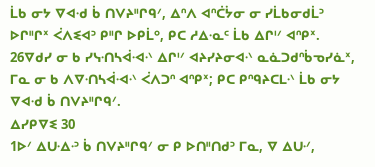ᒫᑲ ᓂᔭ ᐁᐊᐧᑯ ᑳ ᑎᐯᔨᐦᒋᑫᐟ, ᐃᐢᐱ ᐊᐢᑖᔮᓂ ᓂ ᓯᒫᑲᓂᑯᒫᐣ ᐅᒋᐦᒋᕽ ᐹᐱᓬᐊᐣ ᑭᐦᒋ ᐅᑭᒫᐤ, ᑭᑕ ᓱᐃᐧᓇᒼ ᒫᑲ ᐃᒋᑊᐟ ᐊᐢᑭᕽ. 26ᐁᑯᓯ ᓂ ᑲ ᓯᓭᐧᑎᓴᐋᐧᐊᐧᐠ ᐃᒋᑊᐟ ᐊᔨᓯᔨᓂᐊᐧᐠ ᓇᓈᑐᑯᐢᑳᓀᓯᓈᕽ, ᒥᓇ ᓂ ᑲ ᐱᐁᐧᑎᓴᐋᐧᐊᐧᐠ ᐹᐱᑐᐢ ᐊᐢᑭᕽ; ᑭᑕ ᑭᐢᑫᔨᑕᒪᐧᐠ ᒫᑲ ᓂᔭ ᐁᐊᐧᑯ ᑳ ᑎᐯᔨᐦᒋᑫᐟ.
ᐃᓯᑭᐁᓬ 30
1ᐅᐟ ᐃᑌᐧᐃᐧᐣ ᑳ ᑎᐯᔨᐦᒋᑫᐟ ᓂ ᑭ ᐅᑎᐦᑎᑯᐣ ᒥᓇ, ᐁ ᐃᑌᐧᐟ,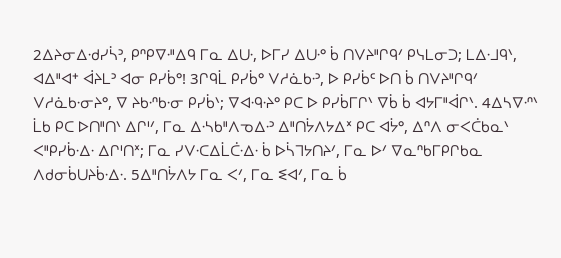2ᐃᔨᓂᐃᐧᑯᓯᓵᐣ, ᑭᐢᑭᐁᐧᐦᐃᑫ ᒥᓇ ᐃᑌᐧ, ᐅᒥᓯ ᐃᑌᐧᐤ ᑳ ᑎᐯᔨᐦᒋᑫᐟ ᑭᓭᒪᓂᑐ; ᒪᐃᐧᒧᑫᐠ, ᐊᐃᐦᐊᐩ ᐋᔨᒪᐣ ᐊᓂ ᑭᓯᑳᐤ! 3ᒋᑫᒫ ᑭᓯᑳᐤ ᐯᓱᓈᑲᐧᐣ, ᐅ ᑭᓯᑳᒼ ᐅᑎ ᑳ ᑎᐯᔨᐦᒋᑫᐟ ᐯᓱᓈᑲᐧᓂᔨᐤ, ᐁ ᔨᑲᐧᐢᑲᐧᓂ ᑭᓯᑳᐠ; ᐁᐊᐧᑫᐧᔨᐤ ᑭᑕ ᐅ ᑭᓯᑳᒥᒋᐠ ᐁᑳ ᑳ ᐊᔭᒥᐦᐋᒋᐠ. 4ᐃᓴᐁᐧᐢᐠ ᒫᑲ ᑭᑕ ᐅᑎᐦᑎᐠ ᐃᒋᑊᐟ, ᒥᓇ ᐃᐧᓴᑲᐦᐱᓀᐃᐧᐣ ᐃᐦᑎᔮᐱᔭᐃᕽ ᑭᑕ ᐊᔮᐤ, ᐃᐢᐱ ᓂᐸᑖᑲᓇᐠ ᐸᐦᑭᓯᑳᐧᐃᐧ ᐃᒋᑊᑎᕽ; ᒥᓇ ᓯᐯᐧᑕᐃᒫᑖᐧᐃᐧ ᑳ ᐅᓵᒣᔭᑎᔨᐟ, ᒥᓇ ᐅᐟ ᐁᓇᐢᑲᒥᑭᒋᑲᓇ ᐱᑯᓂᑳᑌᔨᑳᐧᐃᐧ. 5ᐃᐦᑎᔮᐱᔭ ᒥᓇ ᐸᐟ, ᒥᓇ ᓬᐊᐟ, ᒥᓇ ᑳ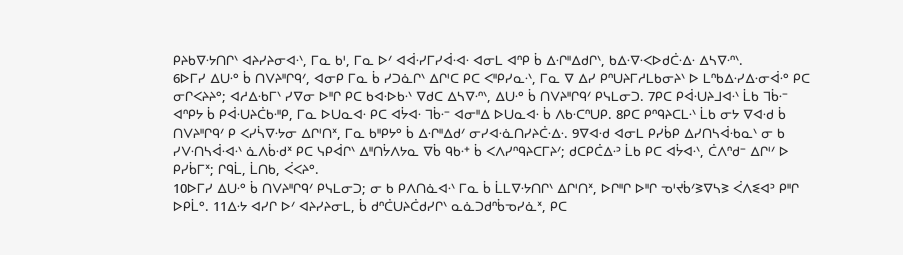ᑭᔨᑲᐁᐧᔭᑎᒋᐠ ᐊᔨᓯᔨᓂᐊᐧᐠ, ᒥᓇ ᑲᑊ, ᒥᓇ ᐅᐟ ᐊᐋᐧᓯᒥᓯᐋᐧᐊᐧ ᐊᓂᒪ ᐊᐢᑭ ᑳ ᐃᐧᒋᐦᐃᑯᒋᐠ, ᑲᐃᐧᐁᐧᐸᐅᑯᑖᐧᐃᐧ ᐃᓴᐁᐧᐢᐠ.
6ᐅᒥᓯ ᐃᑌᐧᐤ ᑳ ᑎᐯᔨᐦᒋᑫᐟ, ᐊᓂᑭ ᒥᓇ ᑳ ᓯᑐᓈᒋᐠ ᐃᒋᑊᑕ ᑭᑕ ᐸᐦᑭᓯᓇᐧᐠ, ᒥᓇ ᐁ ᐃᓯ ᑭᐢᑌᔨᒥᓱᒪᑲᓂᔨᐠ ᐅ ᒪᐢᑲᐃᐧᓯᐃᐧᓂᐋᐧᐤ ᑭᑕ ᓂᒋᐸᔨᔨᐤ; ᐊᓱᐃᐧᑲᒥᐠ ᓯᐁᓂ ᐅᐦᒋ ᑭᑕ ᑲᐊᐧᐅᑲᐧᐠ ᐁᑯᑕ ᐃᓴᐁᐧᐢᐠ, ᐃᑌᐧᐤ ᑳ ᑎᐯᔨᐦᒋᑫᐟ ᑭᓭᒪᓂᑐ. 7ᑭᑕ ᑭᐋᐧᑌᔨᒧᐊᐧᐠ ᒫᑲ ᒣᑳᐧᐨ ᐊᐢᑭᔭ ᑳ ᑭᐋᐧᑌᔨᑖᑲᐧᐦᑭ, ᒥᓇ ᐅᑌᓇᐊᐧ ᑭᑕ ᐊᔮᐊᐧ ᒣᑳᐧᐨ ᐊᓂᐦᐃ ᐅᑌᓇᐊᐧ ᑳ ᐱᑲᐧᑕᐢᑌᑭ. 8ᑭᑕ ᑭᐢᑫᔨᑕᒪᐧᐠ ᒫᑲ ᓂᔭ ᐁᐊᐧᑯ ᑳ ᑎᐯᔨᐦᒋᑫᐟ ᑭ ᐸᓯᓵᐁᐧᔭᓂ ᐃᒋᑊᑎᕽ, ᒥᓇ ᑲᐦᑭᔭᐤ ᑳ ᐃᐧᒋᐦᐃᑯᐟ ᓂᓯᐊᐧᓈᑎᓯᔨᑖᐧᐃᐧ. 9ᐁᐊᐧᑯ ᐊᓂᒪ ᑭᓯᑳᑭ ᐃᓯᑎᓴᐋᐧᑲᓇᐠ ᓂ ᑲ ᓯᐯᐧᑎᓴᐋᐧᐊᐧᐠ ᓈᐱᑳᐧᑯᕽ ᑭᑕ ᓭᑭᐋᒋᐠ ᐃᐦᑎᔮᐱᔭᓇ ᐁᑳ ᑫᑲᐧᐩ ᑳ ᐸᐱᓯᐢᑫᔨᑕᒥᔨᐟ; ᑯᑕᑭᑖᐃᐧᐣ ᒫᑲ ᑭᑕ ᐊᔮᐊᐧᐠ, ᑖᐱᐢᑯᐨ ᐃᒋᑊᐟ ᐅ ᑭᓯᑳᒥᕽ; ᒋᑫᒫ, ᒫᑎᑲ, ᐹᐸᔨᐤ.
10ᐅᒥᓯ ᐃᑌᐧᐤ ᑳ ᑎᐯᔨᐦᒋᑫᐟ ᑭᓭᒪᓂᑐ; ᓂ ᑲ ᑭᐱᑎᓈᐊᐧᐠ ᒥᓇ ᑳ ᒫᒪᐁᐧᔭᑎᒋᐠ ᐃᒋᑊᑎᕽ, ᐅᒋᐦᒋ ᐅᐦᒋ ᓀᑊᔪᑳᐟᕒᐁᓴᕒ ᐹᐱᓬᐊᐣ ᑭᐦᒋ ᐅᑭᒫᐤ. 11ᐃᐧᔭ ᐊᓯᒋ ᐅᐟ ᐊᔨᓯᔨᓂᒪ, ᑳ ᑯᐢᑖᑌᔨᑖᑯᓯᒋᐠ ᓇᓈᑐᑯᐢᑳᓀᓯᓈᕽ, ᑭᑕ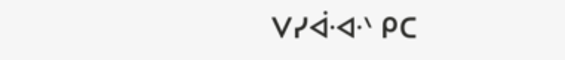ᐯᓯᐋᐧᐊᐧᐠ ᑭᑕ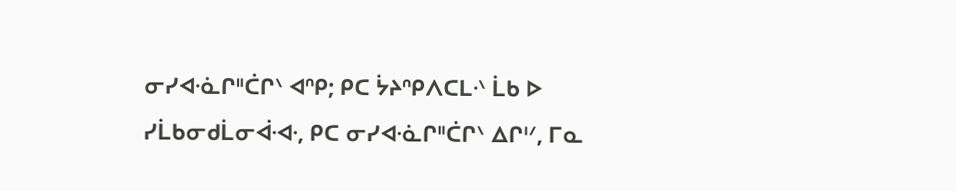ᓂᓯᐊᐧᓈᒋᐦᑖᒋᐠ ᐊᐢᑭ; ᑭᑕ ᔮᔨᐢᑭᐱᑕᒪᐧᐠ ᒫᑲ ᐅ ᓯᒫᑲᓂᑯᒫᓂᐋᐧᐊᐧ, ᑭᑕ ᓂᓯᐊᐧᓈᒋᐦᑖᒋᐠ ᐃᒋᑊᐟ, ᒥᓇ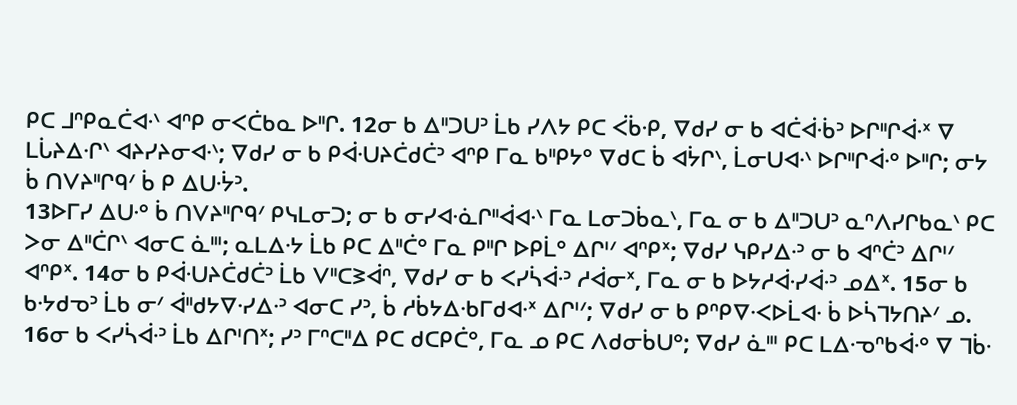ᑭᑕ ᒧᐢᑭᓇᑖᐊᐧᐠ ᐊᐢᑭ ᓂᐸᑖᑲᓇ ᐅᐦᒋ. 12ᓂ ᑲ ᐃᐦᑐᑌᐣ ᒫᑲ ᓯᐱᔭ ᑭᑕ ᐹᑳᐧᑭ, ᐁᑯᓯ ᓂ ᑲ ᐊᑖᐋᐧᑳᐣ ᐅᒋᐦᒋᐋᐧᕽ ᐁ ᒪᒑᔨᐃᐧᒋᐠ ᐊᔨᓯᔨᓂᐊᐧᐠ; ᐁᑯᓯ ᓂ ᑲ ᑭᐋᐧᑌᔨᑖᑯᑖᐣ ᐊᐢᑭ ᒥᓇ ᑲᐦᑭᔭᐤ ᐁᑯᑕ ᑳ ᐊᔮᒋᐠ, ᒫᓂᑌᐊᐧᐠ ᐅᒋᐦᒋᐋᐧᐤ ᐅᐦᒋ; ᓂᔭ ᑳ ᑎᐯᔨᐦᒋᑫᐟ ᑳ ᑭ ᐃᑌᐧᔮᐣ.
13ᐅᒥᓯ ᐃᑌᐧᐤ ᑳ ᑎᐯᔨᐦᒋᑫᐟ ᑭᓭᒪᓂᑐ; ᓂ ᑲ ᓂᓯᐊᐧᓈᒋᐦᐋᐊᐧᐠ ᒥᓇ ᒪᓂᑐᑳᓇᐠ, ᒥᓇ ᓂ ᑲ ᐃᐦᑐᑌᐣ ᓇᐢᐱᓯᒋᑲᓇᐠ ᑭᑕ ᐳᓂ ᐃᐦᑖᒋᐠ ᐊᓂᑕ ᓈᐦᑊ; ᓇᒪᐃᐧᔭ ᒫᑲ ᑭᑕ ᐃᐦᑖᐤ ᒥᓇ ᑭᐦᒋ ᐅᑭᒫᐤ ᐃᒋᑊᐟ ᐊᐢᑭᕽ; ᐁᑯᓯ ᓭᑭᓯᐃᐧᐣ ᓂ ᑲ ᐊᐢᑖᐣ ᐃᒋᑊᐟ ᐊᐢᑭᕽ. 14ᓂ ᑲ ᑭᐋᐧᑌᔨᑖᑯᑖᐣ ᒫᑲ ᐯᐦᑕᕒᐋᐢ, ᐁᑯᓯ ᓂ ᑲ ᐸᓯᓵᐋᐧᐣ ᓱᐋᓂᕽ, ᒥᓇ ᓂ ᑲ ᐅᔭᓱᐋᐧᓯᐋᐧᐣ ᓄᐃᕽ. 15ᓂ ᑲ ᑲᐧᔭᑯᓀᐣ ᒫᑲ ᓂᐟ ᐋᐦᑯᔭᐁᐧᓯᐃᐧᐣ ᐊᓂᑕ ᓯᐣ, ᑳ ᓱᑳᔭᐃᐧᑲᒥᑯᐊᐧᕽ ᐃᒋᑊᐟ; ᐁᑯᓯ ᓂ ᑲ ᑭᐢᑭᐁᐧᐸᐅᒫᐊᐧ ᑳ ᐅᓵᒣᔭᑎᔨᐟ ᓄ. 16ᓂ ᑲ ᐸᓯᓵᐋᐧᐣ ᒫᑲ ᐃᒋᑊᑎᕽ; ᓯᐣ ᒥᐢᑕᐦᐃ ᑭᑕ ᑯᑕᑭᑖᐤ, ᒥᓇ ᓄ ᑭᑕ ᐱᑯᓂᑳᑌᐤ; ᐁᑯᓯ ᓈᐦᑊ ᑭᑕ ᒪᐃᐧᓀᐢᑲᐋᐧᐤ ᐁ ᒣᑳᐧ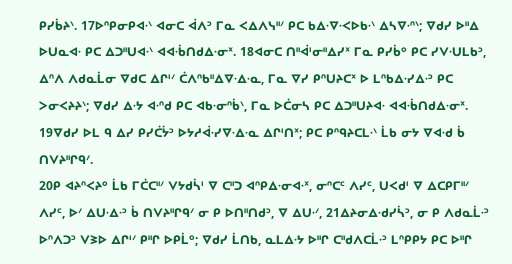ᑭᓯᑳᔨᐠ. 17ᐅᐢᑭᓂᑭᐊᐧᐠ ᐊᓂᑕ ᐋᐱᐣ ᒥᓇ ᐸᐃᐱᓭᐦᐟ ᑭᑕ ᑲᐃᐧᐁᐧᐸᐅᑲᐧᐠ ᐃᓴᐁᐧᐢᐠ; ᐁᑯᓯ ᐅᐦᐃ ᐅᑌᓇᐊᐧ ᑭᑕ ᐃᑐᐦᑌᐊᐧᐠ ᐊᐊᐧᑳᑎᑯᐃᐧᓂᕽ. 18ᐊᓂᑕ ᑎᐦᐋᑊᓂᐦᐃᓯᕽ ᒥᓇ ᑭᓯᑳᐤ ᑭᑕ ᓯᐯᐧᑌᒪᑲᐣ, ᐃᐢᐱ ᐱᑯᓇᒫᓂ ᐁᑯᑕ ᐃᒋᑊᐟ ᑖᐱᐢᑲᐦᐃᐁᐧᐃᐧᓇ, ᒥᓇ ᐁᓯ ᑭᐢᑌᔨᑕᕽ ᐅ ᒪᐢᑲᐃᐧᓯᐃᐧᐣ ᑭᑕ ᐳᓂᐸᔨᔨᐠ; ᐁᑯᓯ ᐃᐧᔭ ᐊᐧᐢᑯ ᑭᑕ ᐊᑲᐧᓂᐢᑳᐠ, ᒥᓇ ᐅᑖᓂᓴ ᑭᑕ ᐃᑐᐦᑌᔨᐊᐧ ᐊᐊᐧᑳᑎᑯᐃᐧᓂᕽ. 19ᐁᑯᓯ ᐅᒪ ᑫ ᐃᓯ ᑭᓯᑖᔮᐣ ᐅᔭᓱᐋᐧᓯᐁᐧᐃᐧᓇ ᐃᒋᑊᑎᕽ; ᑭᑕ ᑭᐢᑫᔨᑕᒪᐧᐠ ᒫᑲ ᓂᔭ ᐁᐊᐧᑯ ᑳ ᑎᐯᔨᐦᒋᑫᐟ.
20ᑭ ᐊᔨᐢᐸᔨᐤ ᒫᑲ ᒥᑖᑕᐦᐟ ᐯᔭᑯᓵᑊ ᐁ ᑕᐦᑐ ᐊᐢᑭᐃᐧᓂᐊᐧᕽ, ᓂᐢᑕᒼ ᐱᓯᒼ, ᑌᐸᑯᑊ ᐁ ᐃᑕᑭᒥᐦᐟ ᐱᓯᒼ, ᐅᐟ ᐃᑌᐧᐃᐧᐣ ᑳ ᑎᐯᔨᐦᒋᑫᐟ ᓂ ᑭ ᐅᑎᐦᑎᑯᐣ, ᐁ ᐃᑌᐧᐟ, 21ᐃᔨᓂᐃᐧᑯᓯᓵᐣ, ᓂ ᑭ ᐱᑯᓇᒫᐧᐣ ᐅᐢᐱᑐᐣ ᐯᕒᐅ ᐃᒋᑊᐟ ᑭᐦᒋ ᐅᑭᒫᐤ; ᐁᑯᓯ ᒫᑎᑲ, ᓇᒪᐃᐧᔭ ᐅᐦᒋ ᑕᐦᑯᐱᑕᒫᐧᐣ ᒪᐢᑭᑭᔭ ᑭᑕ ᐅᐦᒋ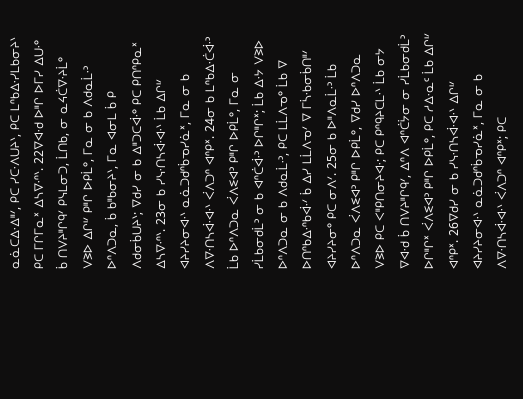ᓇᓈᑕᐃᐧᐃᐦᐟ, ᑭᑕ ᓯᑕᐧᐱᑌᔨᐠ, ᑭᑕ ᒪᐢᑲᐃᐧᓯᒪᑲᓂᔨᐠ ᑭᑕ ᒥᒋᒥᓇᕽ ᐃᓴᐁᐧᐢᐠ. 22ᐁᐊᐧᑯ ᐅᐦᒋ ᐅᒥᓯ ᐃᑌᐧᐤ ᑳ ᑎᐯᔨᐦᒋᑫᐟ ᑭᓭᒪᓂᑐ, ᒫᑎᑲ, ᓂ ᓇᔦᑖᐁᐧᔨᒫᐤ ᐯᕒᐅ ᐃᒋᑊᐟ ᑭᐦᒋ ᐅᑭᒫᐤ, ᒥᓇ ᓂ ᑲ ᐱᑯᓇᒫᐧᐣ ᐅᐢᐱᑐᓇ, ᑳ ᑲᐦᑲᓂᔨᐠ, ᒥᓇ ᐊᓂᒪ ᑳ ᑭ ᐱᑯᓂᑳᑌᔨᐠ; ᐁᑯᓯ ᓂ ᑲ ᐃᐦᑐᑕᐋᐧᐤ ᑭᑕ ᑭᑎᐢᑭᓇᕽ ᐃᓴᐁᐧᐢᐠ. 23ᓂ ᑲ ᓯᓭᐧᑎᓴᐋᐧᐊᐧᐠ ᒫᑲ ᐃᒋᑊᐟ ᐊᔨᓯᔨᓂᐊᐧᐠ ᓇᓈᑐᑯᐢᑳᓀᓯᓈᕽ, ᒥᓇ ᓂ ᑲ ᐱᐁᐧᑎᓴᐋᐧᐊᐧᐠ ᐹᐱᑐᐢ ᐊᐢᑭᕽ. 24ᓂ ᑲ ᒪᐢᑲᐃᐧᑖᐋᐧᐣ ᒫᑲ ᐅᐢᐱᑐᓇ ᐹᐱᓬᐊᐣ ᑭᐦᒋ ᐅᑭᒫᐤ, ᒥᓇ ᓂ ᓯᒫᑲᓂᑯᒫᐣ ᓂ ᑲ ᐊᐢᑖᐋᐧᐣ ᐅᒋᐦᒋᕽ; ᒫᑲ ᐃᐧᔭ ᐯᕒᐅ ᐅᐢᐱᑐᓇ ᓂ ᑲ ᐱᑯᓇᒫᐧᐣ, ᑭᑕ ᒪᒫᐱᓀᐤ ᒫᑲ ᐁ ᐅᑎᐢᑲᐃᐧᐢᑲᐋᐧᐟ ᑳ ᐃᓯ ᒪᒫᐱᓀᐟ ᐁ ᒥᓵᐧᑲᓂᑳᑎᐦᐟ ᐊᔨᓯᔨᓂᐤ ᑭᑕ ᓂᐱᐟ. 25ᓂ ᑲ ᐅᐦᐱᓇᒫᐧᐣ ᒫᑲ ᐅᐢᐱᑐᓇ ᐹᐱᓬᐊᐣ ᑭᐦᒋ ᐅᑭᒫᐤ, ᐁᑯᓯ ᐅᐢᐱᑐᓇ ᐯᕒᐅ ᑭᑕ ᐸᐦᑭᑎᓂᔨᐊᐧ; ᑭᑕ ᑭᐢᑫᔨᑕᒪᐧᐠ ᒫᑲ ᓂᔭ ᐁᐊᐧᑯ ᑳ ᑎᐯᔨᐦᒋᑫᐟ, ᐃᐢᐱ ᐊᐢᑖᔮᓂ ᓂ ᓯᒫᑲᓂᑯᒫᐣ ᐅᒋᐦᒋᕽ ᐹᐱᓬᐊᐣ ᑭᐦᒋ ᐅᑭᒫᐤ, ᑭᑕ ᓱᐃᐧᓇᒼ ᒫᑲ ᐃᒋᑊᐟ ᐊᐢᑭᕽ. 26ᐁᑯᓯ ᓂ ᑲ ᓯᓭᐧᑎᓴᐋᐧᐊᐧᐠ ᐃᒋᑊᐟ ᐊᔨᓯᔨᓂᐊᐧᐠ ᓇᓈᑐᑯᐢᑳᓀᓯᓈᕽ, ᒥᓇ ᓂ ᑲ ᐱᐁᐧᑎᓴᐋᐧᐊᐧᐠ ᐹᐱᑐᐢ ᐊᐢᑭᕽ; ᑭᑕ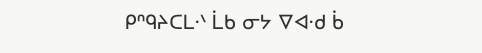ᑭᐢᑫᔨᑕᒪᐧᐠ ᒫᑲ ᓂᔭ ᐁᐊᐧᑯ ᑳ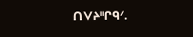ᑎᐯᔨᐦᒋᑫᐟ.